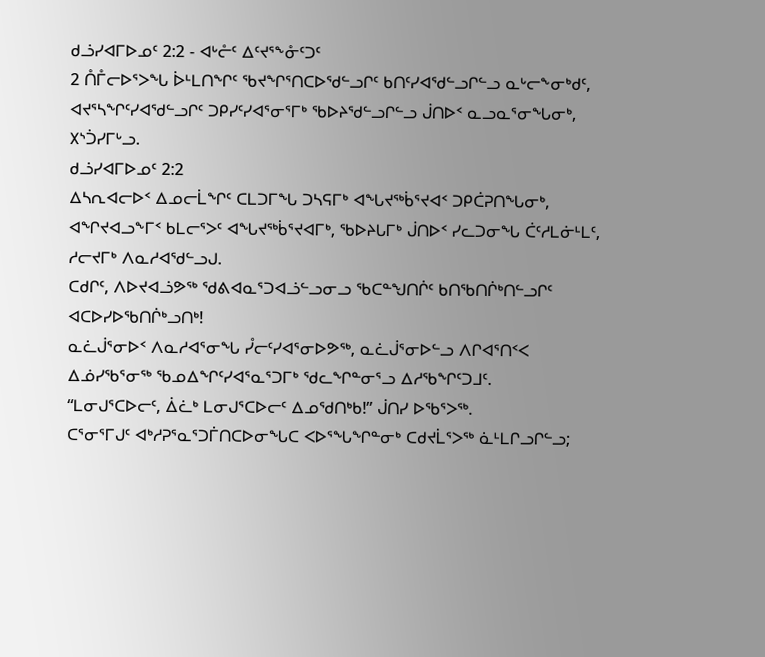ᑯᓘᓯᐊᒥᐅᓄᑦ 2:2 - ᐊᒡᓔᑦ ᐃᑦᔪᕐᖕᓁᑦᑐᑦ
2 ᑍᒤᓕᐅᕐᐳᖓ ᐆᒻᒪᑎᖏᑦ ᖃᔪᖏᕐᑎᑕᐅᖁᓪᓗᒋᑦ ᑲᑎᑦᓯᐊᖁᓪᓗᒋᓪᓗ ᓇᒡᓕᖕᓂᒃᑯᑦ, ᐊᔪᕐᓴᖏᑦᓯᐊᖁᓪᓗᒋᑦ ᑐᑭᓯᑦᓯᐊᕐᓂᕐᒥᒃ ᖃᐅᔨᖁᓪᓗᒋᓪᓗ ᒎᑎᐅᑉ ᓇᓗᓇᕐᓂᖓᓂᒃ, ᙭ᔅᑑᓯᒥᒡᓗ.
ᑯᓘᓯᐊᒥᐅᓄᑦ 2:2
ᐃᓴᕆᐊᓕᐅᑉ ᐃᓄᓕᒫᖏᑦ ᑕᒪᑐᒥᖓ ᑐᓴᕋᒥᒃ ᐊᖓᔪᖅᑳᕐᔪᐊᑉ ᑐᑭᑖᕈᑎᖓᓂᒃ, ᐊᖏᔪᐊᓗᖕᒥᑉ ᑲᒪᓕᕐᐳᑦ ᐊᖓᔪᖅᑳᕐᔪᐊᒥᒃ, ᖃᐅᔨᒐᒥᒃ ᒎᑎᐅᑉ ᓯᓚᑐᓂᖓ ᑖᑦᓱᒪᓃᒻᒪᑦ, ᓱᓕᔪᒥᒃ ᐱᓇᓱᐊᖁᓪᓗᒍ.
ᑕᑯᒋᑦ, ᐱᐅᔪᐊᓘᕗᖅ ᖁᕕᐊᓇᕐᑐᐊᓘᓪᓗᓂᓗ ᖃᑕᓐᖑᑎᒌᑦ ᑲᑎᖃᑎᒌᒃᑎᓪᓗᒋᑦ ᐊᑕᐅᓯᐅᖃᑎᒌᒃᓗᑎᒃ!
ᓇᓛᒎᕐᓂᐅᑉ ᐱᓇᓱᐊᕐᓂᖓ ᓮᓕᑦᓯᐊᕐᓂᐅᕗᖅ, ᓇᓛᒎᕐᓂᐅᓪᓗ ᐱᒋᐊᕐᑎᑉᐸ ᐃᓅᓯᖃᕐᓂᖅ ᖃᓄᐃᖏᑦᓯᐊᕐᓇᕐᑐᒥᒃ ᖁᓚᖏᓐᓂᕐᓗ ᐃᓱᖃᖏᑦᑐᒧᑦ.
“ᒪᓂᒍᕐᑕᐅᓕᑦ, ᐄᓛᒃ ᒪᓂᒍᕐᑕᐅᓕᑦ ᐃᓄᖁᑎᒃᑲ!” ᒎᑎᓯ ᐅᖃᕐᐳᖅ.
ᑕᕐᓂᕐᒥᒍᑦ ᐊᒃᓱᕈᕐᓇᕐᑐᒦᑎᑕᐅᓂᖓᑕ ᐸᐅᕐᖓᖏᓐᓂᒃ ᑕᑯᔪᒫᕐᐳᖅ ᓈᒻᒪᒋᓗᒋᓪᓗ;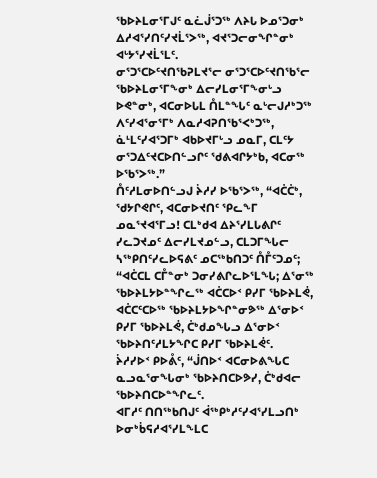ᖃᐅᔨᒪᓂᕐᒥᒍᑦ ᓇᓛᒎᕐᑐᖅ ᐱᔨᒐ ᐅᓄᕐᑐᓂᒃ ᐃᓱᐊᕐᓯᑎᑦᓯᔪᒫᕐᐳᖅ, ᐊᔪᕐᑐᓕᓂᖏᓐᓂᒃ ᐊᒡᔭᕐᓯᔪᒫᕐᒪᑦ.
ᓂᕐᑐᕐᑕᐅᑦᔪᑎᖃᕈᒪᔪᕐᓕ ᓂᕐᑐᕐᑕᐅᑦᔪᑎᖃᕐᓕ ᖃᐅᔨᒪᓂᕐᒥᖕᓂᒃ ᐃᓕᓯᒪᓂᕐᒥᖕᓂᒡᓗ ᐅᕙᓐᓂᒃ, ᐊᑕᓂᐅᒐᒪ ᑍᒪᓐᖓᑦ ᓇᒡᓕᒍᓱᒃᑐᖅ ᐱᑦᓯᐊᕐᓂᕐᒥᒃ ᐱᓇᓱᐊᕈᑎᖃᕐᐸᒃᑐᖅ, ᓈᒻᒪᑦᓯᐊᕐᑐᒥᒃ ᐊᑲᐅᔪᒥᒡᓗ ᓄᓇᒥ, ᑕᒪᑦᔭ ᓂᕐᑐᐃᑦᔪᑕᐅᑎᓪᓗᒋᑦ ᖁᕕᐊᒋᔭᒃᑲ, ᐊᑕᓂᖅ ᐅᖃᕐᐳᖅ.”
ᑍᑦᓱᒪᓂᐅᑎᓪᓗᒍ ᔩᓱᓯ ᐅᖃᕐᐳᖅ, “ᐊᑖᑖᒃ, ᖁᔭᒋᕙᒋᑦ, ᐊᑕᓂᐅᔪᑎᑦ ᕿᓚᖕᒥ ᓄᓇᕐᔪᐊᕐᒥᓗ! ᑕᒪᒃᑯᐊ ᐃᔨᕐᓯᒪᒐᕕᒋᑦ ᓯᓚᑐᔪᓄᑦ ᐃᓕᓯᒪᔪᓄᓪᓗ, ᑕᒪᑐᒥᖓᓕ ᓴᖅᑭᑎᑦᓯᓚᐅᕋᕕᑦ ᓄᑕᖅᑲᑎᑐᑦ ᑍᒤᑦᑐᓄᑦ;
“ᐊᑖᑕᒪ ᑕᒤᓐᓂᒃ ᑐᓂᓯᕕᒋᓚᐅᕐᒪᖓ; ᐃᕐᓂᖅ ᖃᐅᔨᒪᔭᐅᓐᖏᓚᖅ ᐊᑖᑕᐅᑉ ᑭᓯᒥ ᖃᐅᔨᒪᕚ, ᐊᑖᑕᑦᑕᐅᖅ ᖃᐅᔨᒪᔭᐅᖏᓐᓂᕗᖅ ᐃᕐᓂᐅᑉ ᑭᓯᒥ ᖃᐅᔨᒪᕚ, ᑖᒃᑯᓄᖓᓗ ᐃᕐᓂᐅᑉ ᖃᐅᔨᑎᑦᓱᒪᔭᖏᑕ ᑭᓯᒥ ᖃᐅᔨᒪᕚᑦ.
ᔩᓱᓯᐅᑉ ᑭᐅᕔᑦ, “ᒎᑎᐅᑉ ᐊᑕᓂᐅᕕᖓᑕ ᓇᓗᓇᕐᓂᖓᓂᒃ ᖃᐅᔨᑎᑕᐅᕗᓯ, ᑖᒃᑯᐊᓕ ᖃᐅᔨᑎᑕᐅᓐᖏᓚᑦ.
ᐊᒥᓱᑦ ᑎᑎᖅᑲᑎᒍᑦ ᐋᖅᑭᒃᓱᑦᓯᐊᕐᓯᒪᓗᑎᒃ ᐅᓂᒃᑳᕋᓱᐊᕐᓯᒪᖕᒪᑕ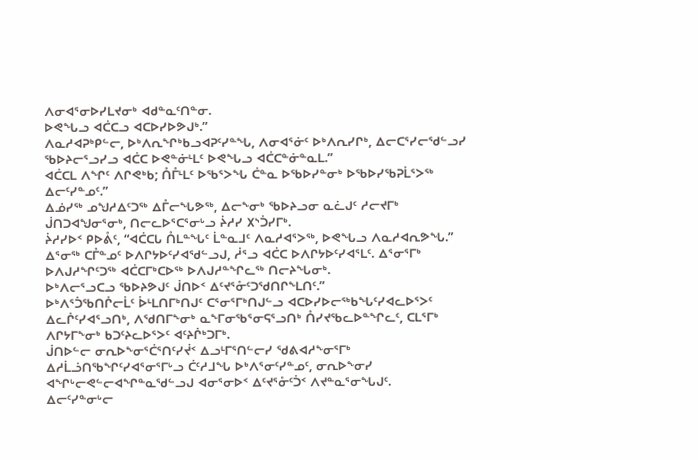ᐱᓂᐊᕐᓂᐅᓯᒪᔪᓂᒃ ᐊᑯᓐᓇᑦᑎᓐᓂ.
ᐅᕙᖓᓗ ᐊᑖᑕᓗ ᐊᑕᐅᓯᐅᕗᒍᒃ.”
ᐱᓇᓱᐊᕈᒃᑭᓪᓕ, ᐅᒃᐱᕆᖏᒃᑲᓗᐊᕈᑦᓯᓐᖓ, ᐱᓂᐊᕐᓃᑦ ᐅᒃᐱᕆᓯᒋᒃ, ᐃᓕᑕᕐᓯᓕᖁᓪᓗᓯ ᖃᐅᔨᓕᕐᓗᓯᓗ ᐊᑖᑕ ᐅᕙᓐᓃᒻᒪᑦ ᐅᕙᖓᓗ ᐊᑖᑕᓐᓃᓐᓇᒪ.”
ᐊᑖᑕᒪ ᐱᖏᑦ ᐱᒋᕙᒃᑲ; ᑍᒤᒻᒪᑦ ᐅᖃᕐᐳᖓ ᑖᓐᓇ ᐅᖃᐅᓯᓐᓂᒃ ᐅᖃᐅᓯᖃᕈᒫᕐᐳᖅ ᐃᓕᑦᓯᓐᓄᑦ.”
ᐃᓅᓯᖅ ᓄᖑᓱᐃᑦᑐᖅ ᐃᒤᓕᖓᕗᖅ, ᐃᓕᖕᓂᒃ ᖃᐅᔨᓗᓂ ᓇᓛᒍᑦ ᓱᓕᔪᒥᒃ ᒎᑎᑐᐊᖑᓂᕐᓂᒃ, ᑎᓕᓚᐅᕐᑕᕐᓂᒡᓗ ᔩᓱᓯ ᙭ᔅᑑᓯᒥᒃ.
ᔩᓱᓯᐅᑉ ᑭᐅᕔᑦ, “ᐊᑖᑕᒐ ᑍᒪᓐᖓᑦ ᒫᓐᓇᒧᑦ ᐱᓇᓱᐊᕐᐳᖅ, ᐅᕙᖓᓗ ᐱᓇᓱᐊᕆᕗᖓ.”
ᐃᕐᓂᖅ ᑕᒤᓐᓄᑦ ᐅᐱᒋᔭᐅᑦᓯᐊᖁᓪᓗᒍ, ᓲᕐᓗ ᐊᑖᑕ ᐅᐱᒋᔭᐅᑦᓯᐊᕐᒪᑦ. ᐃᕐᓂᕐᒥᒃ ᐅᐱᒍᓱᖏᑦᑐᖅ ᐊᑖᑕᒥᒃᑕᐅᖅ ᐅᐱᒍᓱᓐᖏᓚᖅ ᑎᓕᔨᖓᓂᒃ.
ᐅᒃᐱᓕᕐᓗᑕᓗ ᖃᐅᔨᕗᒍᑦ ᒎᑎᐅᑉ ᐃᑦᔪᕐᓁᑦᑐᖁᑎᒋᖕᒪᑎᑦ.”
ᐅᒃᐱᕐᑑᖃᑎᒌᓕᒫᑦ ᐆᒻᒪᑎᒥᒃᑎᒍᑦ ᑕᕐᓂᕐᒥᒃᑎᒍᓪᓗ ᐊᑕᐅᓯᐅᓕᖅᑲᖓᑦᓯᐊᓚᐅᕐᐳᑦ ᐃᓚᒌᑦᓯᐊᕐᓗᑎᒃ, ᐱᖁᑎᒥᖕᓂᒃ ᓇᖕᒥᓂᖃᕐᓂᕋᕐᓗᑎᒃ ᑍᓯᔪᖃᓚᐅᓐᖏᓚᑦ, ᑕᒪᕐᒥᒃ ᐱᒋᔭᒥᖕᓂᒃ ᑲᑐᑦᔨᓚᐅᕐᐳᑦ ᐊᑦᔨᒌᒃᑐᒥᒃ.
ᒎᑎᐅᓪᓕ ᓂᕆᐅᖕᓂᕐᑖᕐᑎᑦᓯᔫᑉ ᐃᓗᒻᒥᕐᑎᓪᓕᓯ ᖁᕕᐊᓱᖕᓂᕐᒥᒃ ᐃᓱᒫᓘᑎᖃᖏᑦᓯᐊᕐᓂᕐᒥᒡᓗ ᑖᑦᓱᒧᖓ ᐅᒃᐱᕐᓂᑦᓯᓐᓄᑦ, ᓂᕆᐅᖕᓂᓯ ᐊᖏᒡᓕᕙᓪᓕᐊᖏᓐᓇᖁᓪᓗᒍ ᐊᓂᕐᓂᐅᑉ ᐃᑦᔪᕐᓁᑦᑑᑉ ᐱᔪᓐᓇᕐᓂᖓᒍᑦ.
ᐃᓕᑦᓯᓐᓂᒡᓕ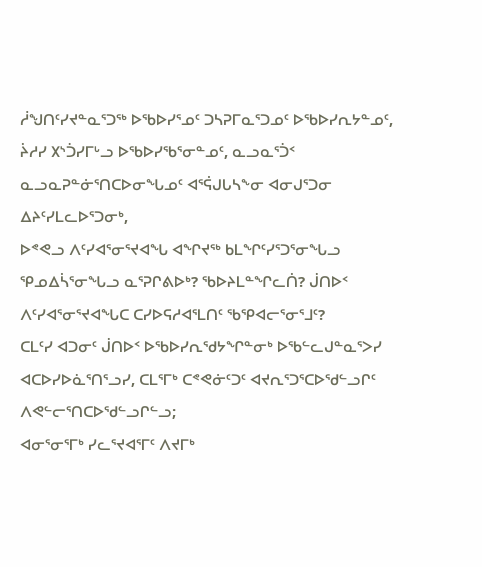ᓲᖑᑎᑦᓯᔪᓐᓇᕐᑐᖅ ᐅᖃᐅᓯᕐᓄᑦ ᑐᓴᕈᒥᓇᕐᑐᓄᑦ ᐅᖃᐅᓯᕆᔭᓐᓄᑦ, ᔩᓱᓯ ᙭ᔅᑑᓯᒥᒡᓗ ᐅᖃᐅᓯᖃᕐᓂᓐᓄᑦ, ᓇᓗᓇᕐᑑᑉ ᓇᓗᓇᕈᓐᓃᕐᑎᑕᐅᓂᖓᓄᑦ ᐊᕐᕌᒍᒐᓴᖕᓂ ᐊᓂᒍᕐᑐᓂ ᐃᔨᑦᓯᒪᓚᐅᕐᑐᓂᒃ,
ᐅᕝᕙᓗ ᐱᑦᓯᐊᕐᓂᕐᔪᐊᖓ ᐊᖏᔪᖅ ᑲᒪᖏᑦᓯᕐᑐᕐᓂᖓᓗ ᕿᓄᐃᓵᕐᓂᖓᓗ ᓇᕐᕈᒋᕕᐅᒃ? ᖃᐅᔨᒪᓐᖏᓚᑏ? ᒎᑎᐅᑉ ᐱᑦᓯᐊᕐᓂᕐᔪᐊᖓᑕ ᑕᓯᐅᕋᓱᐊᕐᒪᑎᑦ ᖃᕿᐊᓕᕐᓂᕐᒧᑦ?
ᑕᒪᑦᓯ ᐊᑐᓂᑦ ᒎᑎᐅᑉ ᐅᖃᐅᓯᕆᖁᔭᖏᓐᓂᒃ ᐅᖃᓪᓚᒍᓐᓇᕐᐳᓯ ᐊᑕᐅᓯᐅᓈᕐᑎᕐᓗᓯ, ᑕᒪᕐᒥᒃ ᑕᕝᕙᓃᑦᑐᑦ ᐊᔪᕆᕐᑐᕐᑕᐅᖁᓪᓗᒋᑦ ᐱᕙᓪᓕᕐᑎᑕᐅᖁᓪᓗᒋᓪᓗ;
ᐊᓂᕐᓂᕐᒥᒃ ᓯᓚᕐᔪᐊᕐᒥᑦ ᐱᔪᒥᒃ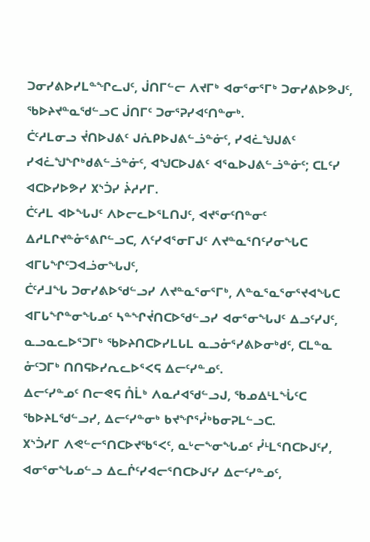ᑐᓂᓯᕕᐅᓯᒪᓐᖏᓚᒍᑦ, ᒎᑎᒥᓪᓕ ᐱᔪᒥᒃ ᐊᓂᕐᓂᕐᒥᒃ ᑐᓂᓯᕕᐅᕗᒍᑦ, ᖃᐅᔨᔪᓐᓇᖁᓪᓗᑕ ᒎᑎᒥᑦ ᑐᓂᕐᕈᓯᐊᑦᑎᓐᓂᒃ.
ᑖᑦᓱᒪᓂᓗ ᔫᑎᐅᒍᕕᑦ ᒍᕇᑭᐅᒍᕕᓪᓘᓐᓃᑦ, ᓯᐊᓛᖑᒍᕕᑦ ᓯᐊᓛᖑᖏᒃᑯᕕᓪᓘᓐᓃᑦ, ᐊᖑᑕᐅᒍᕕᑦ ᐊᕐᓇᐅᒍᕕᓪᓘᓐᓃᑦ; ᑕᒪᑦᓯ ᐊᑕᐅᓯᐅᕗᓯ ᙭ᔅᑑᓯ ᔩᓱᓯᒥ.
ᑖᑦᓱᒪ ᐊᐅᖓᒍᑦ ᐱᐅᓕᓚᐅᕐᒪᑎᒍᑦ, ᐊᔪᕐᓂᑦᑎᓐᓂᑦ ᐃᓱᒪᒋᔪᓐᓁᕐᕕᒋᓪᓗᑕ, ᐱᑦᓯᐊᕐᓂᒥᒍᑦ ᐱᔪᓐᓇᕐᑎᑦᓯᓂᖓᑕ ᐊᒥᒐᖏᑦᑐᐊᓘᓂᖓᒍᑦ,
ᑖᑦᓱᒧᖓ ᑐᓂᓯᕕᐅᖁᓪᓗᓯ ᐱᔪᓐᓇᕐᓂᕐᒥᒃ, ᐱᓐᓇᕐᓇᕐᓂᕐᔪᐊᖓᑕ ᐊᒥᒐᖏᓐᓂᖓᓄᑦ ᓴᓐᖏᔫᑎᑕᐅᖁᓪᓗᓯ ᐊᓂᕐᓂᖓᒍᑦ ᐃᓗᑦᓯᒍᑦ,
ᓇᓗᓇᓚᐅᕐᑐᒥᒃ ᖃᐅᔨᑎᑕᐅᓯᒪᒐᒪ ᓇᓗᓁᕐᓯᕕᐅᓂᒃᑯᑦ, ᑕᒪᓐᓇ ᓁᑦᑐᒥᒃ ᑎᑎᕋᐅᓯᕆᓚᐅᕐᐸᕋ ᐃᓕᑦᓯᓐᓄᑦ.
ᐃᓕᑦᓯᓐᓄᑦ ᑎᓕᕙᕋ ᑍᒫᒃ ᐱᓇᓱᐊᖁᓪᓗᒍ, ᖃᓄᐃᒻᒪᖔᑦᑕ ᖃᐅᔨᒪᖁᓪᓗᓯ, ᐃᓕᑦᓯᓐᓂᒃ ᑲᔪᖏᕐᓮᒃᑲᓂᕈᒪᓪᓗᑕ.
᙭ᔅᑑᓯᒥ ᐱᕙᓪᓕᕐᑎᑕᐅᔪᖃᕐᐸᑦ, ᓇᒡᓕᖕᓂᖓᓄᑦ ᓮᒻᒪᕐᑎᑕᐅᒍᑦᓯ, ᐊᓂᕐᓂᖓᓄᓪᓗ ᐃᓚᒌᑦᓯᐊᓕᕐᑎᑕᐅᒍᑦᓯ ᐃᓕᑦᓯᓐᓄᑦ,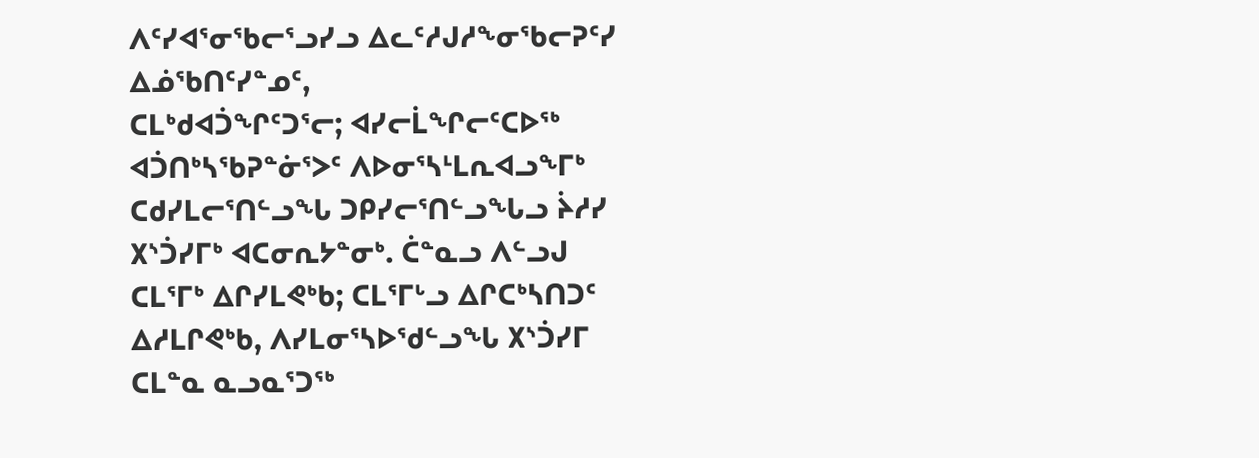ᐱᑦᓯᐊᕐᓂᖃᓕᕐᓗᓯᓗ ᐃᓚᑦᓱᒍᓱᖕᓂᖃᓕᕈᑦᓯ ᐃᓅᖃᑎᑦᓯᓐᓄᑦ,
ᑕᒪᒃᑯᐊᑑᖏᑦᑐᕐᓕ; ᐊᓯᓕᒫᖏᓕᑦᑕᐅᖅ ᐊᑑᑎᒃᓴᖃᕈᓐᓃᕐᐳᑦ ᐱᐅᓂᕐᓴᒻᒪᕆᐊᓗᖕᒥᒃ ᑕᑯᓯᒪᓕᕐᑎᓪᓗᖓ ᑐᑭᓯᓕᕐᑎᓪᓗᖓᓗ ᔩᓱᓯ ᙭ᔅᑑᓯᒥᒃ ᐊᑕᓂᕆᔭᓐᓂᒃ. ᑖᓐᓇᓗ ᐱᓪᓗᒍ ᑕᒪᕐᒥᒃ ᐃᒋᓯᒪᕙᒃᑲ; ᑕᒪᕐᒥᒡᓗ ᐃᒋᑕᒃᓴᑎᑐᑦ ᐃᓱᒪᒋᕙᒃᑲ, ᐱᓯᒪᓂᕐᓴᐅᖁᓪᓗᖓ ᙭ᔅᑑᓯᒥ
ᑕᒪᓐᓇ ᓇᓗᓇᕐᑐᖅ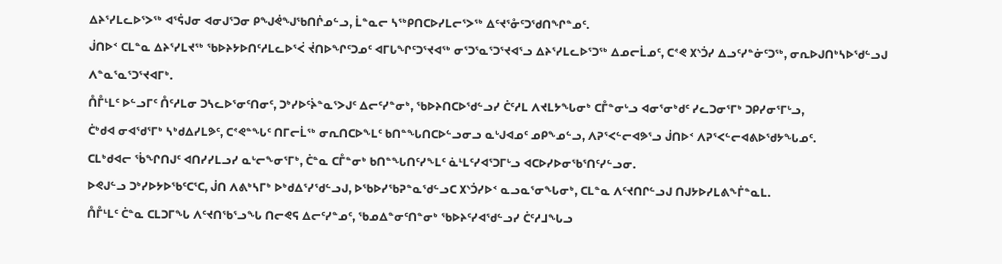ᐃᔨᕐᓯᒪᓚᐅᕐᐳᖅ ᐊᕐᕌᒍᓂ ᐊᓂᒍᕐᑐᓂ ᑭᖑᕚᖑᖃᑎᒌᓄᓪᓗ, ᒫᓐᓇᓕ ᓴᖅᑭᑎᑕᐅᓯᒪᓕᕐᐳᖅ ᐃᑦᔪᕐᓁᑦᑐᖁᑎᖏᓐᓄᑦ.
ᒎᑎᐅᑉ ᑕᒪᓐᓇ ᐃᔨᕐᓯᒪᔪᖅ ᖃᐅᔨᔭᐅᑎᑦᓱᒪᓚᐅᕐᐹ ᔫᑎᐅᖏᑦᑐᓄᑦ ᐊᒥᒐᖏᑦᑐᕐᔪᐊᖅ ᓂᕐᑐᕐᓇᕐᑐᕐᔪᐊᕐᓗ ᐃᔨᕐᓯᒪᓚᐅᕐᑐᖅ ᐃᓄᓕᒫᓄᑦ, ᑕᕝᕙ ᙭ᔅᑑᓯ ᐃᓗᑦᓯᓐᓃᑦᑐᖅ, ᓂᕆᐅᒍᑎᒃᓴᐅᖁᓪᓗᒍ ᐱᓐᓇᕐᓇᕐᑐᕐᔪᐊᒥᒃ.
ᑍᒤᒻᒪᑦ ᐅᓪᓗᒥᑦ ᑍᑦᓱᒪᓂ ᑐᓴᓚᐅᕐᓂᑦᑎᓂᑦ, ᑐᒃᓯᐅᑦᔩᓐᓇᕐᐳᒍᑦ ᐃᓕᑦᓯᓐᓂᒃ, ᖃᐅᔨᑎᑕᐅᖁᓪᓗᓯ ᑖᑦᓱᒪ ᐱᔪᒪᔭᖓᓂᒃ ᑕᒤᓐᓂᒡᓗ ᐊᓂᕐᓂᒃᑯᑦ ᓯᓚᑐᓂᕐᒥᒃ ᑐᑭᓯᓂᕐᒥᒡᓗ,
ᑖᒃᑯᐊ ᓂᐊᖁᕐᒥᒃ ᓴᒃᑯᐃᓯᒪᕗᑦ, ᑕᕝᕙᓐᖓᑦ ᑎᒥᓕᒫᖅ ᓂᕆᑎᑕᐅᖕᒪᑦ ᑲᑎᓐᖓᑎᑕᐅᓪᓗᓂᓗ ᓇᒡᒍᐊᓄᑦ ᓄᑭᖕᓄᓪᓗ, ᐱᕈᕐᐸᓪᓕᐊᕗᕐᓗ ᒎᑎᐅᑉ ᐱᕈᕐᐸᓪᓕᐊᕕᐅᖁᔭᖓᓄᑦ.
ᑕᒪᒃᑯᐊᓕ ᖄᖏᑎᒍᑦ ᐊᑎᓯᓯᒪᓗᓯ ᓇᒡᓕᖕᓂᕐᒥᒃ, ᑖᓐᓇ ᑕᒤᓐᓂᒃ ᑲᑎᓐᖓᑎᑦᓯᖕᒪᑦ ᓈᒻᒪᑦᓯᐊᕐᑐᒥᒡᓗ ᐊᑕᐅᓯᐅᓂᖃᕐᑎᑦᓯᓪᓗᓂ.
ᐅᕙᒍᓪᓗ ᑐᒃᓯᐅᔭᐅᖃᑦᑕᕐᑕ, ᒎᑎ ᐱᕕᒃᓴᒥᒃ ᐅᒃᑯᐃᕐᓯᖁᓪᓗᒍ, ᐅᖃᐅᓯᖃᕈᓐᓇᖁᓪᓗᑕ ᙭ᔅᑑᓯᐅᑉ ᓇᓗᓇᕐᓂᖓᓂᒃ, ᑕᒪᓐᓇ ᐱᑦᔪᑎᒋᓪᓗᒍ ᑎᒍᔭᐅᓯᒪᕕᖕᒦᓐᓇᒪ.
ᑍᒤᒻᒪᑦ ᑖᓐᓇ ᑕᒪᑐᒥᖓ ᐱᑦᔪᑎᖃᕐᓗᖓ ᑎᓕᕙᕋ ᐃᓕᑦᓯᓐᓄᑦ, ᖃᓄᐃᓐᓂᑦᑎᓐᓂᒃ ᖃᐅᔨᑦᓯᐊᖁᓪᓗᓯ ᑖᑦᓱᒧᖓᓗ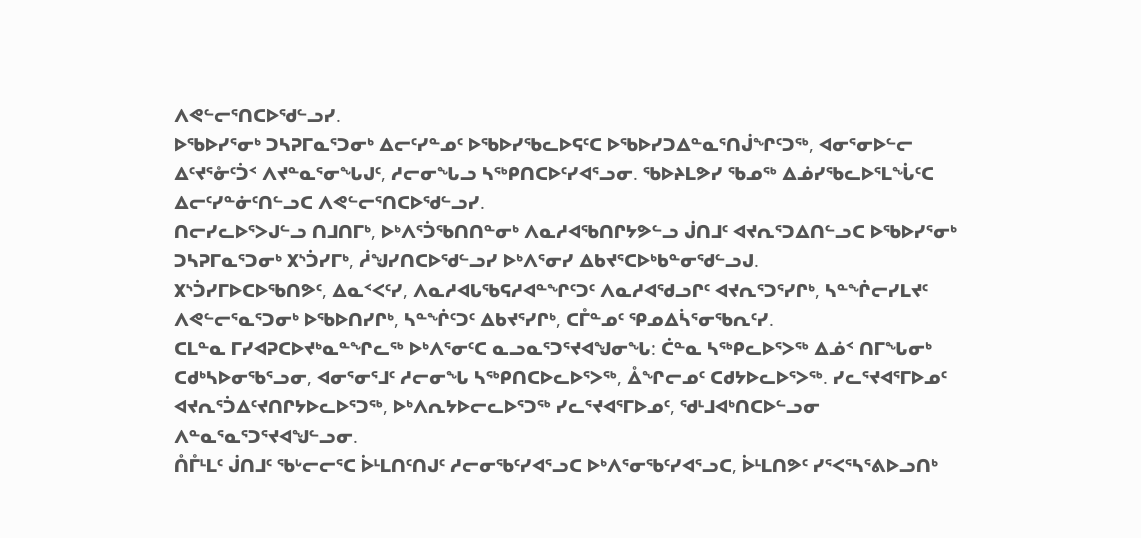ᐱᕙᓪᓕᕐᑎᑕᐅᖁᓪᓗᓯ.
ᐅᖃᐅᓯᕐᓂᒃ ᑐᓴᕈᒥᓇᕐᑐᓂᒃ ᐃᓕᑦᓯᓐᓄᑦ ᐅᖃᐅᓯᖃᓚᐅᕋᑦᑕ ᐅᖃᐅᓯᑐᐃᓐᓇᕐᑎᒎᖏᑦᑐᖅ, ᐊᓂᕐᓂᐅᓪᓕ ᐃᑦᔪᕐᓁᑦᑑᑉ ᐱᔪᓐᓇᕐᓂᖓᒍᑦ, ᓱᓕᓂᖓᓗ ᓴᖅᑭᑎᑕᐅᑦᓯᐊᕐᓗᓂ. ᖃᐅᔨᒪᕗᓯ ᖃᓄᖅ ᐃᓅᓯᖃᓚᐅᕐᒪᖔᑦᑕ ᐃᓕᑦᓯᓐᓃᑦᑎᓪᓗᑕ ᐱᕙᓪᓕᕐᑎᑕᐅᖁᓪᓗᓯ.
ᑎᓕᓯᓚᐅᕐᐳᒍᓪᓗ ᑎᒧᑎᒥᒃ, ᐅᒃᐱᕐᑑᖃᑎᑎᓐᓂᒃ ᐱᓇᓱᐊᖃᑎᒋᔭᕗᓪᓗ ᒎᑎᒧᑦ ᐊᔪᕆᕐᑐᐃᑎᓪᓗᑕ ᐅᖃᐅᓯᕐᓂᒃ ᑐᓴᕈᒥᓇᕐᑐᓂᒃ ᙭ᔅᑑᓯᒥᒃ, ᓲᖑᓯᑎᑕᐅᖁᓪᓗᓯ ᐅᒃᐱᕐᓂᓯ ᐃᑲᔪᕐᑕᐅᒃᑲᓐᓂᖁᓪᓗᒍ.
᙭ᔅᑑᓯᒥᐅᑕᐅᖃᑎᕗᑦ, ᐃᓇᑉᐸᑦᓯ, ᐱᓇᓱᐊᒐᖃᕋᓱᐊᓐᖏᑦᑐᑦ ᐱᓇᓱᐊᖁᓗᒋᑦ ᐊᔪᕆᕐᑐᕐᓯᒋᒃ, ᓴᓐᖐᓕᓯᒪᔪᑦ ᐱᕙᓪᓕᕐᓇᕐᑐᓂᒃ ᐅᖃᐅᑎᓯᒋᒃ, ᓴᓐᖐᑦᑐᑦ ᐃᑲᔪᕐᓯᒋᒃ, ᑕᒤᓐᓄᑦ ᕿᓄᐃᓵᕐᓂᖃᕆᑦᓯ.
ᑕᒪᓐᓇ ᒥᓯᐊᕈᑕᐅᔪᒃᓇᓐᖏᓚᖅ ᐅᒃᐱᕐᓂᑦᑕ ᓇᓗᓇᕐᑐᕐᔪᐊᖑᓂᖓ: ᑖᓐᓇ ᓴᖅᑭᓚᐅᕐᐳᖅ ᐃᓅᑉ ᑎᒥᖓᓂᒃ ᑕᑯᒃᓴᐅᓂᖃᕐᓗᓂ, ᐊᓂᕐᓂᕐᒧᑦ ᓱᓕᓂᖓ ᓴᖅᑭᑎᑕᐅᓚᐅᕐᐳᖅ, ᐂᖏᓕᓄᑦ ᑕᑯᔭᐅᓚᐅᕐᐳᖅ. ᓯᓚᕐᔪᐊᕐᒥᐅᓄᑦ ᐊᔪᕆᕐᑑᐃᑦᔪᑎᒋᔭᐅᓚᐅᕐᑐᖅ, ᐅᒃᐱᕆᔭᐅᓕᓚᐅᕐᑐᖅ ᓯᓚᕐᔪᐊᕐᒥᐅᓄᑦ, ᖁᒻᒧᐊᒃᑎᑕᐅᓪᓗᓂ ᐱᓐᓇᕐᓇᕐᑐᕐᔪᐊᖑᓪᓗᓂ.
ᑍᒤᒻᒪᑦ ᒎᑎᒧᑦ ᖃᒡᓕᓕᕐᑕ ᐆᒻᒪᑎᑦᑎᒍᑦ ᓱᓕᓂᖃᑦᓯᐊᕐᓗᑕ ᐅᒃᐱᕐᓂᖃᑦᓯᐊᕐᓗᑕ, ᐆᒻᒪᑎᕗᑦ ᓯᕐᐸᕐᓴᕐᕕᐅᓗᑎᒃ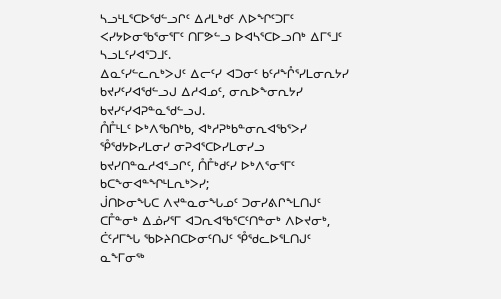ᓴᓗᒻᒪᕐᑕᐅᖁᓪᓗᒋᑦ ᐃᓱᒪᒃᑯᑦ ᐱᐅᖏᑦᑐᒥᑦ ᐸᓯᔭᐅᓂᖃᕐᓂᕐᒥᑦ ᑎᒥᕗᓪᓗ ᐅᐊᓴᕐᑕᐅᓗᑎᒃ ᐃᒥᕐᒧᑦ ᓴᓗᒪᑦᓯᐊᕐᑐᒧᑦ.
ᐃᓇᑦᓯᓪᓚᕆᒃᐳᒍᑦ ᐃᓕᑦᓯ ᐊᑐᓂᑦ ᑲᑦᓱᖕᒊᕐᓯᒪᓂᕆᔭᓯ ᑲᔪᓯᑦᓯᐊᖁᓪᓗᒍ ᐃᓱᐊᓄᑦ, ᓂᕆᐅᖕᓂᕆᔭᓯ ᑲᔪᓯᑦᓯᐊᕈᓐᓇᖁᓪᓗᒍ.
ᑍᒤᒻᒪᑦ ᐅᒃᐱᖃᑎᒃᑲ, ᐊᒃᓱᕈᒃᑲᓐᓂᕆᐊᖃᕐᐳᓯ ᕾᖁᔭᐅᓯᒪᓂᓯ ᓂᕈᐊᕐᑕᐅᓯᒪᓂᓯᓗ ᑲᔪᓯᑎᓐᓇᓱᐊᕐᓗᒋᑦ, ᑍᒤᒃᑯᑦᓯ ᐅᒃᐱᕐᓂᕐᒥᑦ ᑲᑕᖕᓂᐊᓐᖏᒻᒪᕆᒃᐳᓯ;
ᒎᑎᐅᓂᖓᑕ ᐱᔪᓐᓇᓂᖓᓄᑦ ᑐᓂᓯᕕᒋᖕᒪᑎᒍᑦ ᑕᒤᓐᓂᒃ ᐃᓅᓯᕐᒥ ᐊᑐᕆᐊᖃᕐᑕᑦᑎᓐᓂᒃ ᐱᐅᔪᓂᒃ, ᑖᑦᓱᒥᖓ ᖃᐅᔨᑎᑕᐅᓂᑦᑎᒍᑦ ᕾᖁᓚᐅᕐᒪᑎᒍᑦ ᓇᖕᒥᓂᖅ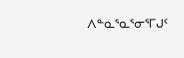ᐱᓐᓇᕐᓇᕐᓂᕐᒥᒍᑦ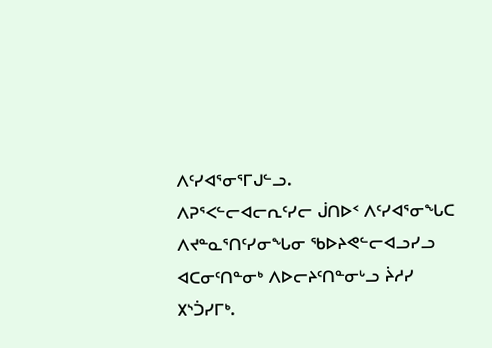ᐱᑦᓯᐊᕐᓂᕐᒥᒍᓪᓗ.
ᐱᕈᕐᐸᓪᓕᐊᓕᕆᑦᓯᓕ ᒎᑎᐅᑉ ᐱᑦᓯᐊᕐᓂᖓᑕ ᐱᔪᓐᓇᕐᑎᑦᓯᓂᖓᓂ ᖃᐅᔨᕙᓪᓕᐊᓗᓯᓗ ᐊᑕᓂᑦᑎᓐᓂᒃ ᐱᐅᓕᔨᑦᑎᓐᓂᒡᓗ ᔩᓱᓯ ᙭ᔅᑑᓯᒥᒃ.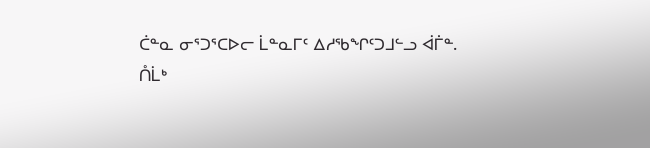ᑖᓐᓇ ᓂᕐᑐᕐᑕᐅᓕ ᒫᓐᓇᒥᑦ ᐃᓱᖃᖏᑦᑐᒧᓪᓗ ᐋᒦᓐ.
ᑍᒫᒃ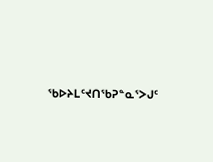ᖃᐅᔨᒪᑦᔪᑎᖃᕈᓐᓇᕐᐳᒍᑦ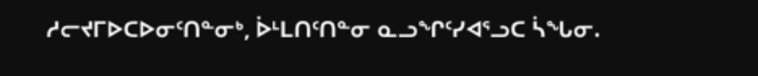ᓱᓕᔪᒥᐅᑕᐅᓂᑦᑎᓐᓂᒃ, ᐆᒻᒪᑎᑦᑎᓐᓂ ᓇᓗᖏᑦᓯᐊᕐᓗᑕ ᓵᖓᓂ.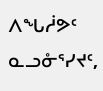ᐱᖓᓲᕗᑦ ᓇᓗᓁᕐᓯᔪᑦ,